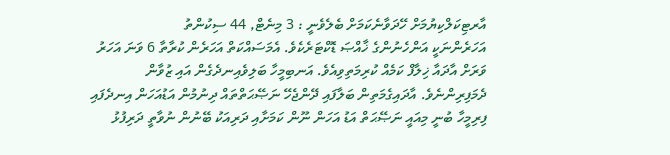އާރޓިކަލްކިޔުމަށް ހޭދަވާނެކަމަށް ބެލެވެނީ : 3 މިނެޓް, 44 ސިކުންތު
އަހަރެންނަކީ އަންހެނުންގެ ޚާއްޞަ ޑޮކްޓަރެކެވެ. އެމަސައްކަތް އަހަރެން ކުރާތާ 6 ވަނަ އަހަރު ވަރަށް އާދައާ ޚިލާފް ކަމެއް ކުރިމަތިވިއެވެ. އަނބިމީހާ ބަލިވެއިނދެގެން އައި ޒުވާން ދެމަފިރިންނެވެ. އާދައިގެމަތިން ބަލާފައި ދޭންޖެހޭ ނަޞޭޙަތްތައް ދިނުމުން އަޑުއަހަން އިނދެފައި ފިރިމީހާ ބުނީ މިއައީ ނަޞޭޙަތް އަޑު އަހަން ނޫން ކަމަށާއި ދަރިއަކު ބޭނުން ނުވާތީ ދަރިފުޅު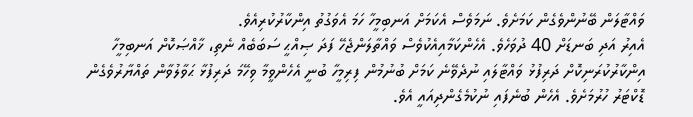ވައްޓާލަން ބޭނުންވެގެން ކަމަށެވެ. ނަމަވެސް އެކަމަށް އަނބިމީހާ ހަމަ އެވަގުތު އިންކާރުކުރިއެވެ.
އެއިރު އަދި ބަނޑަށް 40 ދުވަހެވެ. އެހެންކަމާއިއެކުވެސް ވައްތާލަންޖެހޭ ފަދަ ޞިއްޙީ ސަބަބެއް ނެތި، ޚާއްޞަކޮށް އަނބިމީހާ އިންކާރުކުރަނިކޮށް ދަރިފުޅު ވައްޓާލައި ނުދެވޭނެ ކަމަށް ބުނުމުން ފިރިމީހާ ބުނީ އެހެންވީމާ ވިހޭމަ ދަރިފުޅާ ޙަވާލުވާން ތައްޔާރުވެގެން ޑޮކްޓަރު ހުރުމަށެވެ. އެހެން ބުނެފައި ނުކުމެގެންދިއައީ އެވެ.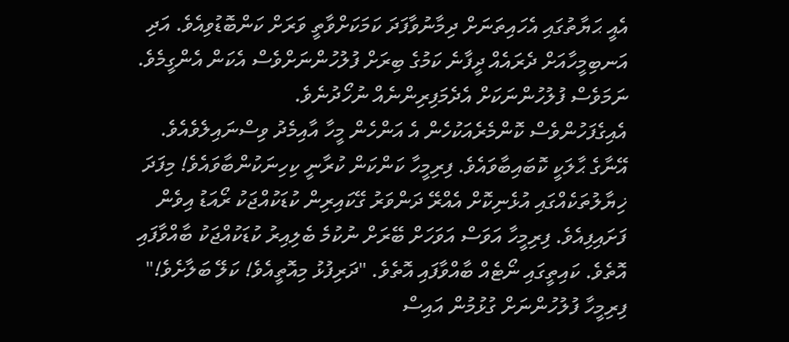އެއީ ޙަޔާތުގައި އެހައިތަނަށް ދިމާނުވާފަދަ ކަމަކަށްވާތީ ވަރަށް ކަންބޮޑުވިއެވެ. އަދި އަނބިމީހާއަށް ދެރައެއް ދީފާނެ ކަމުގެ ބިރަށް ފުލުހުންނަށްވެސް އެކަން އެންގީމެވެ. ނަމަވެސް ފުލުހުންނަކަށް އެދެމަފިރިންނެއް ނުހޯދުނެވެ.
އެއިގެފަހުންވެސް ކޮންމެރެއަކުހެން އެ އަންހެން މީހާ އާއިމެދު ވިސްނައިލެވެއެވެ. އޭނާގެ ޙާލަކީ ކޮބައިބާވައެވެ. ފިރިމީހާ ކަންކަން ކުރާނީ ކިހިނަކުންބާވައެވެ! މިފަދަ ޚިޔާލުތަކެއްގައި އުޅެނިކޮށް އެއްރޭ ދަންވަރު ގޭކައިރިން ކުޑަކުއްޖަކު ރޯއަޑު އިވެން ފަށައިފިއެވެ. ފިރިމީހާ އަވަސް އަވަހަށް ބޭރަށް ނުކުމެ ބެލިއިރު ކުޑަކުއްޖަކު ބާއްވާފައި އޮތެވެ. ކައިތީގައި ނޯޓެއް ބާއްވާފައި އޮތެވެ. "ދަރިފުޅު މިއޮތީއެވެ! ކަލޭ ބަލާށެވެ!"
ފިރިމީހާ ފުލުހުންނަށް ގުޅުމުން އައިސް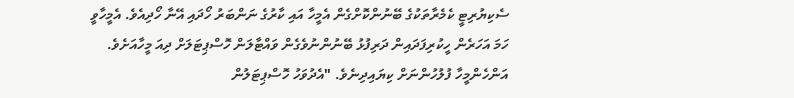ސެކިޔުރިޓީ ކެމެރާތަކުގެ ބޭނުންކޮށްގެން އެމީހާ އައި ކާރުގެ ނަންބަރު ހޯދައި އޭނާ ހޯދިއެވެ. އެމީހާވީ ހަމަ އަހަރެން ހީކުރިފަދައިން ދަރިފުޅު ބޭނުންނުވެގެން ވައްޓާލަން ހޮސްޕިޓަލަށް ދިއަ މީހާއަށެވެ.
އަންހެންމީހާ ފުލުހުންނަށް ކިޔައިދިނެވެ. "އެދުވަހު ހޮސްޕިޓަލުން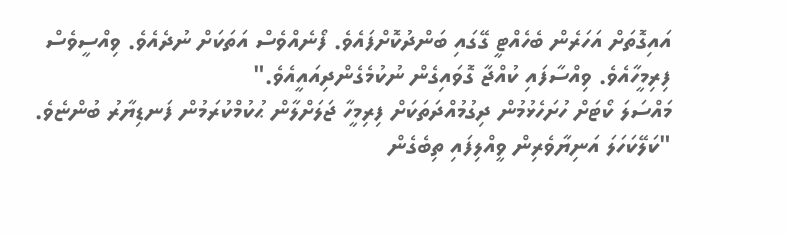އައިގޮތަށް އަހަރެން ބެހެއްޓީ ގޭގައި ބަންދުކޮށްފައެވެ. ފޯނެއްވެސް އަތަކަށް ނުދެއެވެ. ވިއްސީވެސް ފިރިމީހާއެވެ. ވިއްސާފައި ކުއްޖާ ގޮވައިގެން ނުކުމެގެންދިއައީއެވެ."
މައްސަލަ ކޯޓަށް ހުށަހެޅުމުން ދިގުމުއްދަތަކަށް ފިރިމީހާ ޖަލަށްލާން ޙުކުމްކުރަމުން ފަނޑިޔާރު ބުންޏެވެ. "ކަލޭކަހަލަ އަނިޔާވެރިން ވީއްލިފައި ތިބެގެން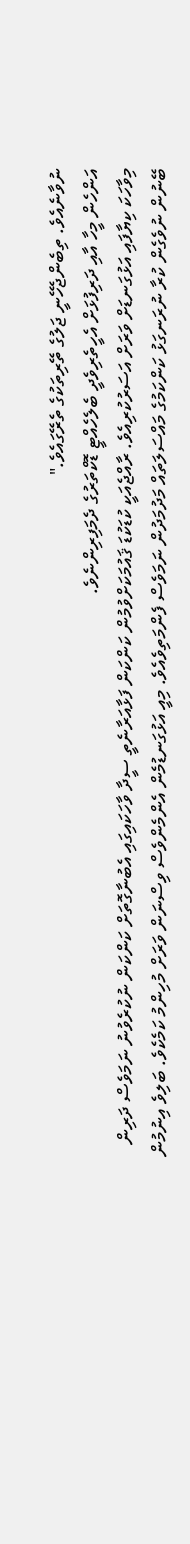ނުވާނެއެވެ. ތިބެންޖެހޭނީ ޖަލުގެ ތޭރިތަކުގެ ތެރޭގައެވެ."
އަންހެން މީހާ އާއި ދަރިފުޅަށް އެހީތެރިވެދީ ބެލެހެއްޓީ ޑޮކްތަރުގެ ދެމަފިރިންނެވެ.
މިވާހަކަ ކިޔާފައި އަޅުގަނޑަށް ވަރަށް އަސަރުކުރިއެވެ. ރާއްޖެއަކީ ކުޑަކުޑަ ޤައުމަކަށްވުމުން ކަންކަން ފަޅާއަރާނެތީ ސީދާ ވާހަކައިގައި އެބުނާގޮތަށް ކަންކަން ނުކުރެވުނު ނަމަވެސް ދަރިން ބޭނުން ނުވެގެން ކުރާ ނުރަނގަޅު ކަންކަމުގެ މައްސަލަތައް މަދުމަދުން ނަމަވެސް ފެންމަތިވެއެވެ. މިއީ އަޅުގަނޑުމެން އެންމެންވެސް ވިސްނަން ވަރަށް މުހިންމު ކަމެކެވެ. ބަލިވެ އިނުމުން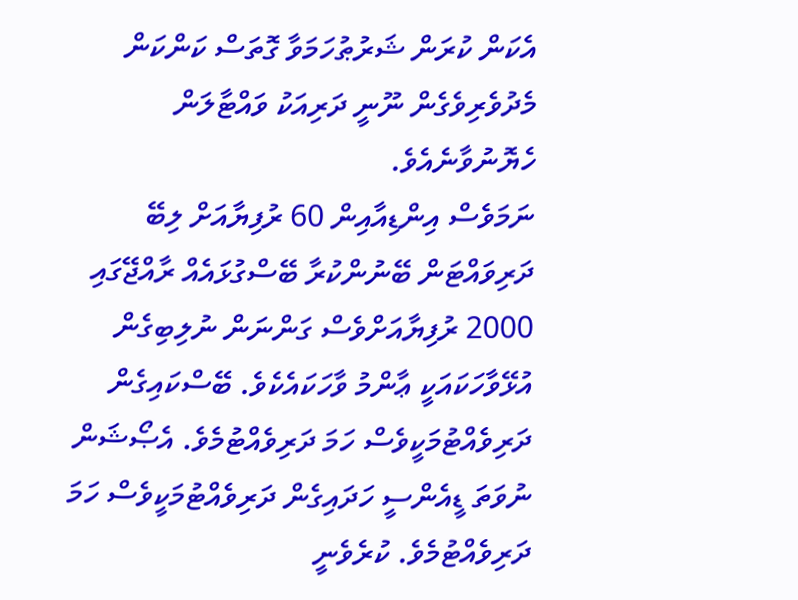އެކަން ކުރަން ޝަރުޠުހަމަވާ ގޮތަސް ކަންކަން މެދުވެރިވެގެން ނޫނީ ދަރިއަކު ވައްޓާލަން ހެޔޮނުވާނެއެވެ.
ނަމަވެސް އިންޑިއާއިން 60 ރުފިޔާއަށް ލިބޭ ދަރިވައްޓަން ބޭނުންކުރާ ބޭސްގުޅައެއް ރާއްޖޭގައި 2000 ރުފިޔާއަށްވެސް ގަންނަން ނުލިބިގެން އުޅޭވާހަކައަކީ ޢާންމު ވާހަކައެކެވެ. ބޭސްކައިގެން ދަރިވެއްޓުމަކީވެސް ހަމަ ދަރިވެއްޓުމެވެ. އެޞޯޝަން ނުވަތަ ޑީއެންސީ ހަދައިގެން ދަރިވެއްޓުމަކީވެސް ހަމަ ދަރިވެއްޓުމެވެ. ކުރެވެނީ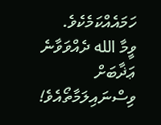ހަމައެއްކަމެކެވެ.
ވީމާ الله ދެއްވަވާނެ ޢަޛާބަށް ވިސްނައިލަމާތޯއެވެ!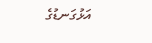އަޅުގަނޑުގެ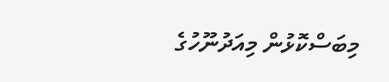މިބަސްކޮޅުން މިއަދުނޫހުގެ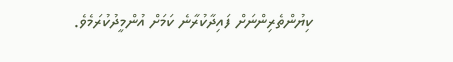ކިޔުންތެރިންނަށް ފައިދާކުރާނެ ކަމަށް އުންމީދުކުރަމެވެ.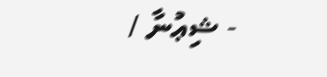- ޝިޢުނާ /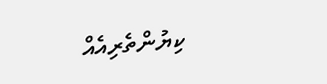ކިޔުންތެރިއެއް